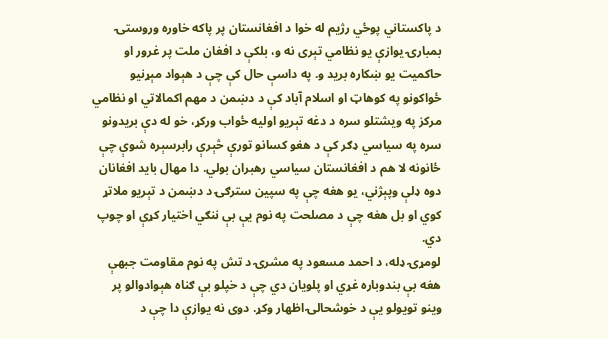د پاکستاني پوځي رژیم له خوا د افغانستان پر پاکه خاوره وروستۍ بمبارۍ یوازې یو نظامي تېری نه و، بلکې د افغان ملت پر غرور او حاکمیت یو ښکاره برید و. په داسې حال کې چې د هېواد مېړنیو ځواکونو په کوهاټ او اسلام آباد کې د دښمن د مهم اکمالاتي او نظامي مرکز په ویشتلو سره د دغه تېريو اوليه ځواب ورکړ، خو له دې بريدونو سره په سیاسي ډګر کې د هغو کسانو تورې څېرې رابرسېره شوې چې ځانونه لا هم د افغانستان سیاسي رهبران بولي. دا مهال باید افغانان دوه ډلې وپېژني، یو هغه چې په سپین سترګۍ د دښمن د تېريو ملاتړ کوي او بل هغه چې د مصلحت په نوم یې بې ننګي اختیار کړې او چوپ دي.
لومړۍ ډله، د احمد مسعود په مشرۍ د تش په نوم مقاومت جبهې هغه بې بندوباره غړي او پلویان دي چې د خپلو بې ګناه هېوادوالو پر وینو تویولو یې د خوشحالۍ اظهار وکړ. دوی نه یوازې دا چې د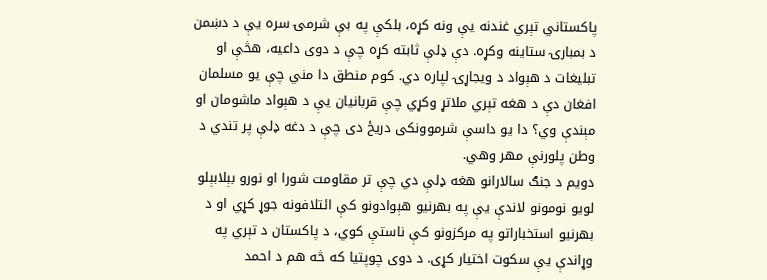پاکستاني تېري غندنه یې ونه کړه، بلکې په بې شرمۍ سره یې د دښمن د بمبارۍ ستاینه وکړه. دې ډلې ثابته کړه چې د دوی داعيه، هڅې او تبليغات د هېواد د ویجاړۍ لپاره دي. کوم منطق دا مني چې یو مسلمان افغان دې د هغه تېري ملاتړ وکړي چې قربانیان یې د هېواد ماشومان او مېندې وي؟ دا یو داسې شرموونکی دريځ دی چې د دغه ډلې پر تندي د وطن پلورنې مهر وهي.
دويم د جنګ سالارانو هغه ډلې دي چې تر مقاومت شورا او نورو بېلابېلو لويو نومونو لاندې یې په بهرنیو هېوادونو کې ائتلافونه جوړ کړي او د بهرنيو استخباراتو په مرکزونو کې ناستې کوي، د پاکستان د تېري په وړاندې یې سکوت اختیار کړی. د دوی چوپتیا که څه هم د احمد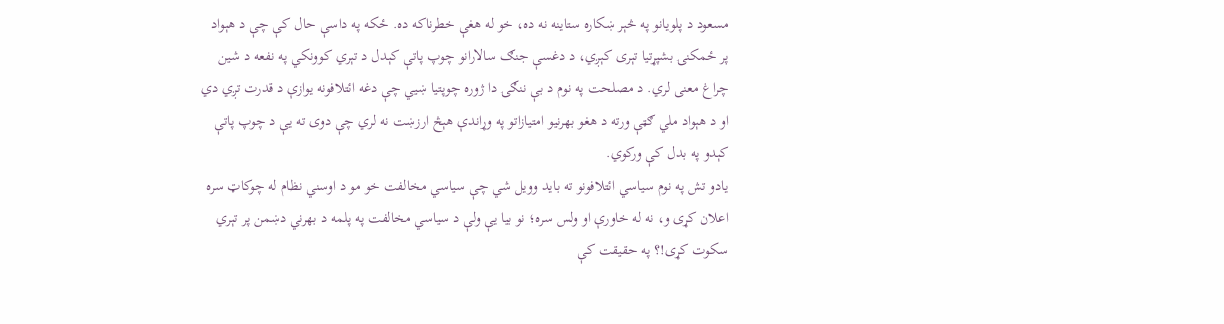مسعود د پلویانو په څېر ښکاره ستاینه نه ده، خو له هغې خطرناکه ده. ځکه په داسې حال کې چې د هېواد پر ځمکنۍ بشپړتیا تېری کېږي، د دغسې جنګ سالارانو چوپ پاتې کېدل د تېري کوونکي په نفعه د شين چراغ معنی لري. د مصلحت په نوم د بې ننګۍ دا ژوره چوپتیا ښيي چې دغه ائتلافونه یوازې د قدرت تږي دي او د هېواد ملي ګټې ورته د هغو بهرنیو امتیازاتو په وړاندې هېڅ ارزښت نه لري چې دوی ته یې د چوپ پاتې کېدو په بدل کې ورکوي.
یادو تش په نوم سیاسي ائتلافونو ته باید وویل شي چې سیاسي مخالفت خو مو د اوسني نظام له چوکاټ سره اعلان کړی و، نه له خاورې او ولس سره؛ نو بيا یې ولې د سیاسي مخالفت په پلمه د بهرني دښمن پر تېري سکوت کړی!؟ په حقیقت کې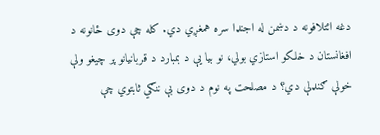دغه ائتلافونه د دښمن له اجنډا سره همغږي دي. کله چې دوی ځانونه د افغانستان د خلکو استازي بولي، نو بيا یې د بمبارد د قربانیانو پر چیغو ولې خولې ګنډلې دي؟ د مصلحت په نوم د دوی بې ننګي ثابتوي چې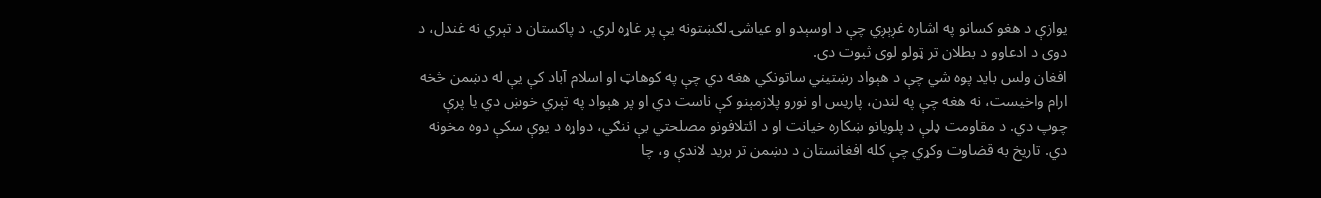یوازې د هغو کسانو په اشاره غږېږي چې د اوسېدو او عیاشۍ لګښتونه یې پر غاړه لري. د پاکستان د تېري نه غندل، د دوی د ادعاوو د بطلان تر ټولو لوی ثبوت دی.
افغان ولس باید پوه شي چې د هېواد رښتیني ساتونکي هغه دي چې په کوهاټ او اسلام آباد کې یې له دښمن څخه ارام واخیست، نه هغه چې په لندن، پاریس او نورو پلازمېنو کې ناست دي او پر هېواد په تېري خوښ دي یا پرې چوپ دي. د مقاومت ډلې د پلویانو ښکاره خیانت او د ائتلافونو مصلحتي بې ننګي، دواړه د یوې سکې دوه مخونه دي. تاریخ به قضاوت وکړي چې کله افغانستان د دښمن تر برید لاندې و، چا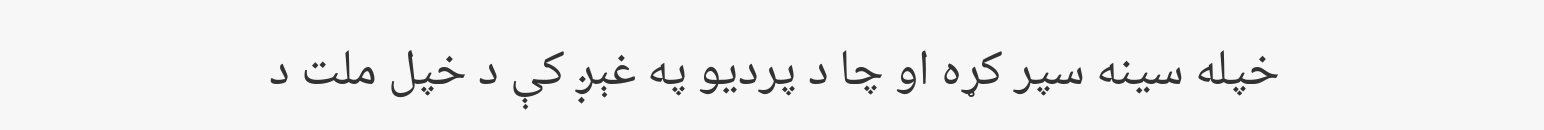خپله سینه سپر کړه او چا د پرديو په غېږ کې د خپل ملت د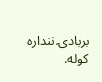بربادۍ ننداره کوله.